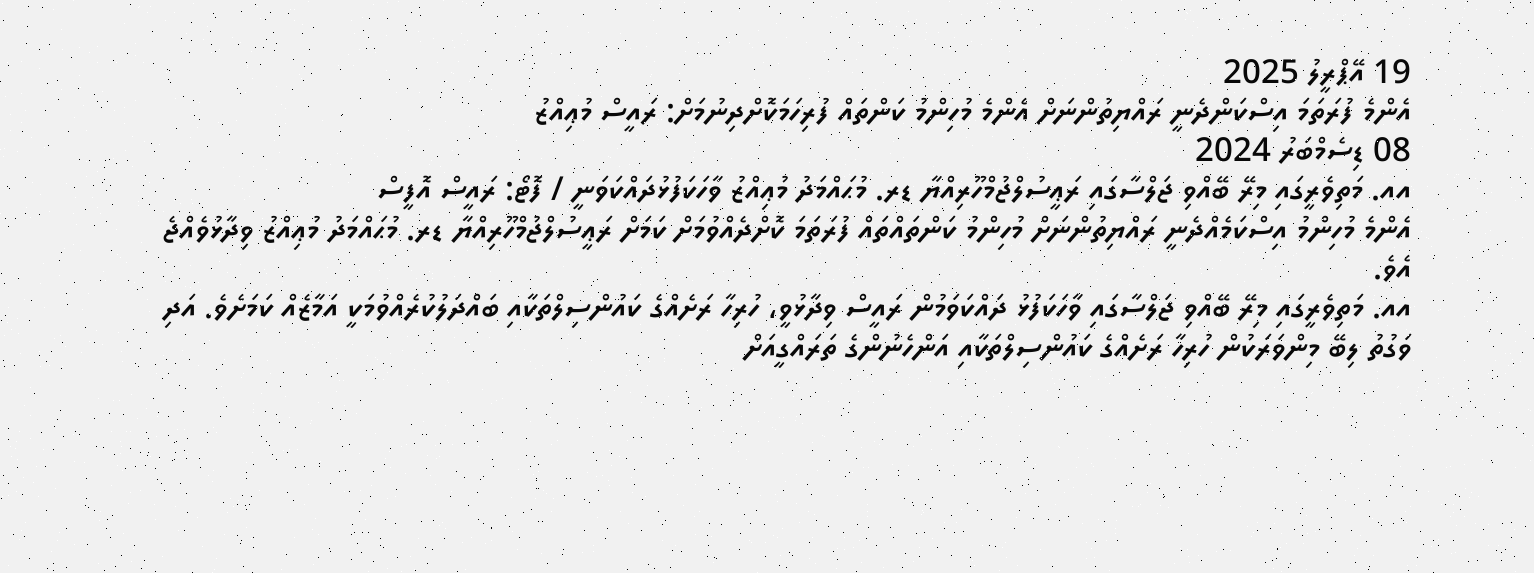19 އޭޕްރީލު 2025
އެންމެ ފުރަތަމަ އިސްކަންދެނީ ރައްޔިތުންނަށް އެންމެ މުހިންމު ކަންތައް ފުރިހަމަކޮށްދިނުމަށް: ރައީސް މުޢިއްޒު
08 ޑިސެމްބަރު 2024
އއ. މަތިވެރީގައި މިރޭ ބޭއްވި ޖަލްސާގައި ރަޢީސުލްޖުމްހޫރިއްޔާ ޑރ. މުޙައްމަދު މުޢިއްޒު ވާހަކަފުޅުދައްކަވަނީ / ފޮޓޯ: ރައީސް އޮފީސް
އެންމެ މުހިންމު އިސްކަމެއްދެނީ ރައްޔިތުންނަށް މުހިންމު ކަންތައްތައް ފުރަތަމަ ކޮށްދެއްވުމަށް ކަމަށް ރަޢީސުލްޖުމްހޫރިއްޔާ ޑރ. މުޙައްމަދު މުޢިއްޒު ވިދާޅުވެއްޖެ އެވެ.
އއ. މަތިވެރީގައި މިރޭ ބޭއްވި ޖަލްސާގައި ވާހަކަފުޅު ދައްކަވަމުން ރައީސް ވިދާޅުވީ، ހުރިހާ ރަށެއްގެ ކައުންސިލްތަކާއި ބައްދަލުކުރެއްވުމަކީ އަމާޒެއް ކަމަށެވެ. އަދި ވަގުތު ލިބޭ މިންވަރަކުން ހުރިހާ ރަށެއްގެ ކައުންސިލްތަކާއި އަންހެނުންގެ ތަރައްގީއަށް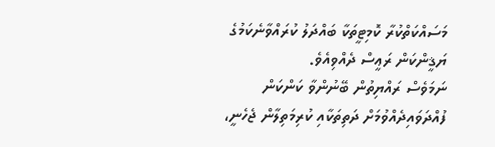މަސައްކަތްކުރާ ކޮމިޓީތަކާ ބައްދަލު ކުރައްވާނެކަމުގެ ޔަޤީންކަން ރަޢީސް ދެއްވިއެވެ.
ނަމަވެސް ރައްޔިތުން ބޭނުންވާ ކަންކަން ފުއްދަވައިދެއްވުމަށް ދަތިތަކާއި ކުރިމަތިލާން ޖެހެނީ،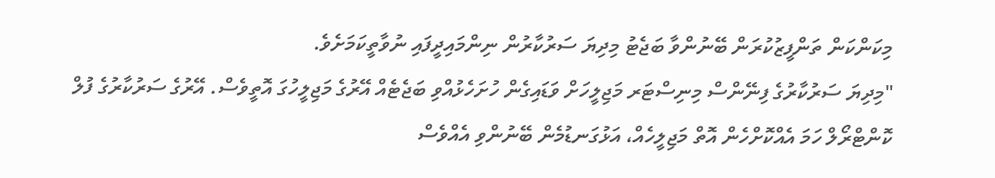މިކަންކަން ތަންފީޒުކުރަން ބޭނުންވާ ބަޖެޓު މިދިޔަ ސަރުކާރުން ނިންމައިދީފައި ނުވާތީކަމަށެވެ.
"މިދިޔަ ސަރުކާރުގެ ފިނޭންސް މިނިސްޓަރ މަޖިލީހަށް ވަޑައިގެން ހުށަހެޅުއްވި ބަޖެޓެއް އޭރުގެ މަޖިލީހުގަ އޮތީވެސް. އޭރުގެ ސަރުކާރުގެ ފުލް ކޮންޓްރޯލް ހަމަ އެއްކޮށްހެން އޮތް މަޖިލީހެއް، އަޅުގަނޑުމެން ބޭނުންވި އެއްވެސް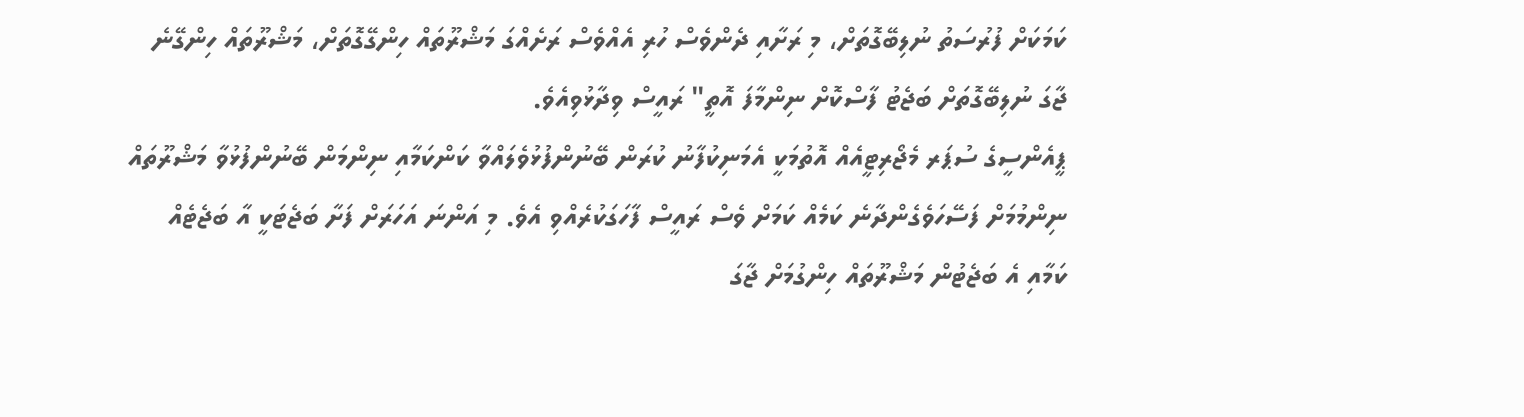ކަމަކަށް ފުރުސަތު ނުލިބޭގޮތަށް، މި ރަށާއި ދެންވެސް ހުރި އެއްވެސް ރަށެއްގަ މަޝްރޫތައް ހިންގޭގޮތަށް، މަޝްރޫތައް ހިންގޭނެ ޖާގަ ނުލިބޭގޮތަށް ބަޖެޓު ފާސްކޮށް ނިންމާފަ އޮތީ" ރައީސް ވިދާޅުވިއެވެ.
ޕީއެންސީގެ ސުޕަރ މެޖޯރިޓީއެއް އޮތުމަކީ އެމަނިކުފާނު ކުރަން ބޭނުންފުޅުވެލައްވާ ކަންކަމާއި ނިންމަން ބޭނުންފުޅުވާ މަޝްރޫތައް ނިންމުމަށް ފަސޭހަވެގެންދާނެ ކަމެއް ކަމަށް ވެސް ރައީސް ފާހަގަކުރެއްވި އެވެ. މި އަންނަ އަހަރަށް ފަށާ ބަޖެޓަކީ އާ ބަޖެޓެއް ކަމާއި އެ ބަޖެޓުން މަޝްރޫތައް ހިންގުމަށް ޖާގަ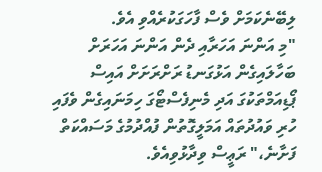ލިބޭނެކަމަށް ވެސް ފާހަގަކުރެއްވި އެވެ.
"މި އަންނަ އަހަރާއި ދެން އަންނަ އަހަރަށް ބަހާލައިގެން އަޅުގަނޑު ރަށްރަށަށް އައިސް ޕޯޑިއަމްތަކުގަ އަދި މެނިފެސްޓޯގަ ހިމަނައިގެން ވެފައި ހުރި ވައުދުތައް އަމަލީގޮތުން ފުއްދުމުގެ މަސައްކަތް ފަށާނެ،" ރަޢީސް ވިދާޅުވިއެވެ.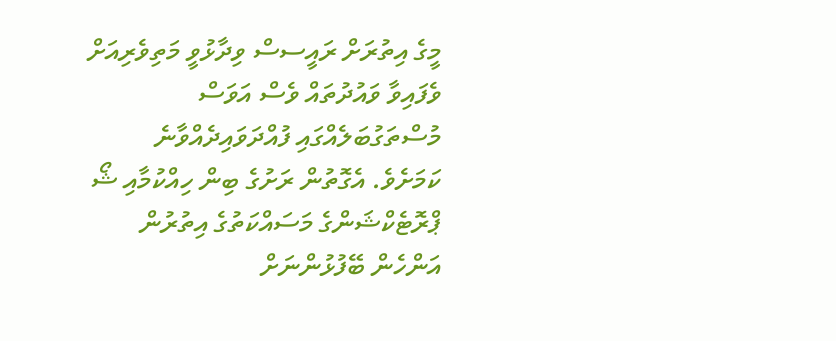މީގެ އިތުރަށް ރައީސސް ވިދާޅުވީ މަތިވެރިއަށް ވެފައިވާ ވައުދުތައް ވެސް އަވަސް މުސްތަގުބަލެއްގައި ފުއްދަވައިދެއްވާނެ ކަމަށެވެ. އެގޮތުން ރަށުގެ ބިން ހިއްކުމާއި ޝޯ ޕްރޮޓެކްޝަންގެ މަސައްކަތުގެ އިތުރުން އަންހެން ބޭފުޅުންނަށް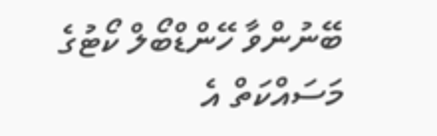ބޭނުންވާ ހޭންޑްބޯލް ކޯޓުގެ މަސައްކަތް އެ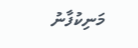މަނިކުފާނު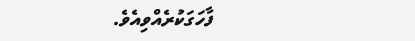ފާހަގަކުރެއްވިއެވެ.